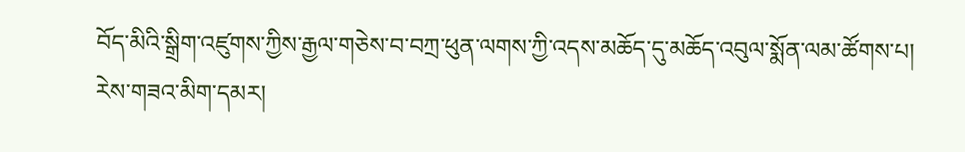བོད་མིའི་སྒྲིག་འཛུགས་ཀྱིས་རྒྱལ་གཅེས་བ་བཀྲ་ཕུན་ལགས་ཀྱི་འདས་མཆོད་དུ་མཆོད་འབུལ་སྨོན་ལམ་ཚོགས་པ།
རེས་གཟའ་མིག་དམར།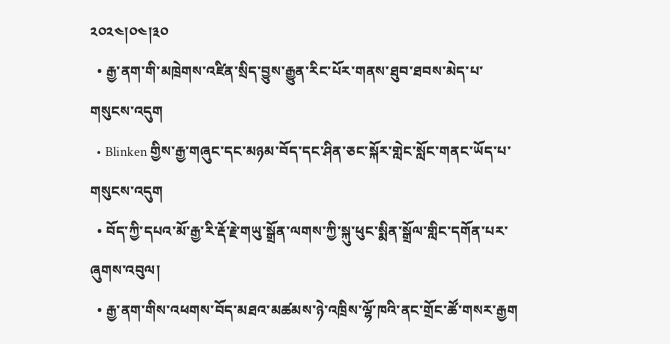༢༠༢༤།༠༤།༣༠
  • རྒྱ་ནག་གི་མཁྲེགས་འཛིན་སྲིད་བྱུས་རྒྱུན་རིང་པོར་གནས་ཐུབ་ཐབས་མེད་པ་གསུངས་འདུག
  • Blinken གྱིས་རྒྱ་གཞུང་དང་མཉམ་བོད་དང་ཤིན་ཅང་སྐོར་གླེང་སློང་གནང་ཡོད་པ་གསུངས་འདུག
  • བོད་ཀྱི་དཔའ་མོ་རྒྱ་རི་རྡོ་རྗེ་གཡུ་སྒྲོན་ལགས་ཀྱི་སྐུ་ཕུང་སྨིན་སྒྲོལ་གླིང་དགོན་པར་ཞུགས་འབུལ།
  • རྒྱ་ནག་གིས་འཕགས་བོད་མཐའ་མཚམས་ཉེ་འཁྲིས་ལྷོ་ཁའི་ནང་གྲོང་ཚོ་གསར་རྒྱག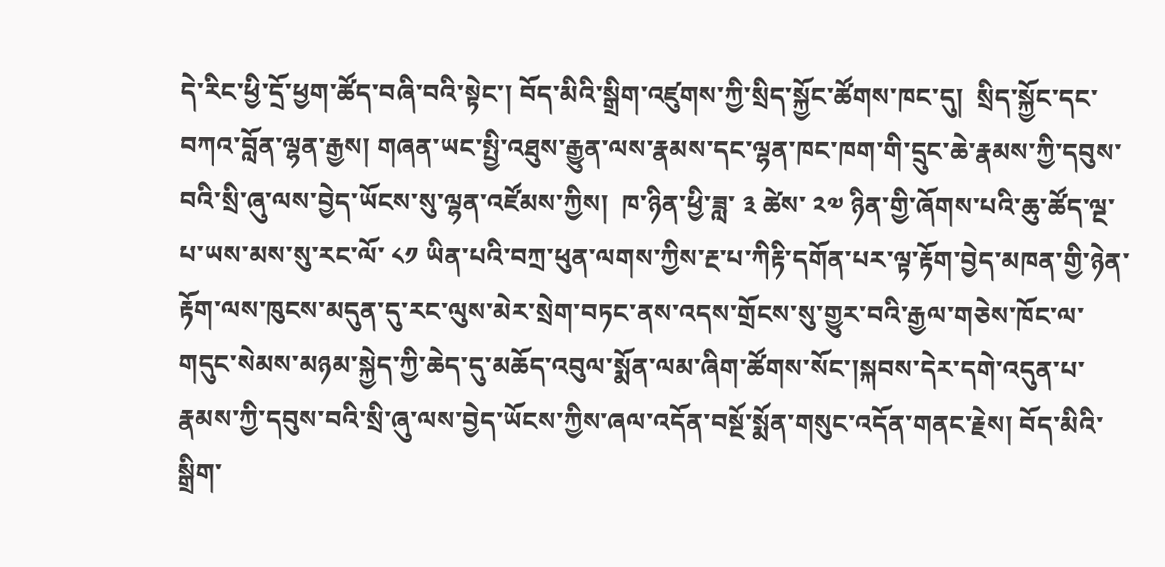དེ་རིང་ཕྱི་དྲོ་ཕྱག་ཚོད་བཞི་བའི་སྟེང་། བོད་མིའི་སྒྲིག་འཛུགས་ཀྱི་སྲིད་སྐྱོང་ཚོགས་ཁང་དུ།  སྲིད་སྐྱོང་དང་བཀའ་བློན་ལྷན་རྒྱས། གཞན་ཡང་སྤྱི་འཐུས་རྒྱུན་ལས་རྣམས་དང་ལྷན་ཁང་ཁག་གི་དྲུང་ཆེ་རྣམས་ཀྱི་དབུས་བའི་སྲི་ཞུ་ལས་བྱེད་ཡོངས་སུ་ལྷན་འཛོམས་ཀྱིས།  ཁ་ཉིན་ཕྱི་ཟླ་ ༣ ཚེས་ ༢༧ ཉིན་གྱི་ཞོགས་པའི་ཆུ་ཚོད་ལྔ་པ་ཡས་མས་སུ་རང་ལོ་ ༨༡ ཡིན་པའི་བཀྲ་ཕུན་ལགས་ཀྱིས་རྔ་པ་ཀིརྟི་དགོན་པར་ལྟ་རྟོག་བྱེད་མཁན་གྱི་ཉེན་རྟོག་ལས་ཁུངས་མདུན་དུ་རང་ལུས་མེར་སྲེག་བཏང་ནས་འདས་གྲོངས་སུ་གྱུར་བའི་རྒྱལ་གཅེས་ཁོང་ལ་གདུང་སེམས་མཉམ་སྐྱེད་ཀྱི་ཆེད་དུ་མཆོད་འབུལ་སྨོན་ལམ་ཞིག་ཚོགས་སོང་།སྐབས་དེར་དགེ་འདུན་པ་རྣམས་ཀྱི་དབུས་བའི་སྲི་ཞུ་ལས་བྱེད་ཡོངས་ཀྱིས་ཞལ་འདོན་བསྔོ་སྨོན་གསུང་འདོན་གནང་རྗེས། བོད་མིའི་སྒྲིག་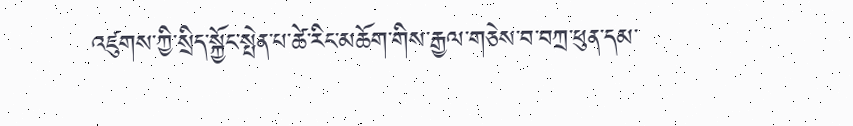འཛུགས་ཀྱི་སྲིད་སྐྱོང་སྤེན་པ་ཚེ་རིང་མཆོག་གིས་རྒྱལ་གཅེས་བ་བཀྲ་ཕུན་དམ་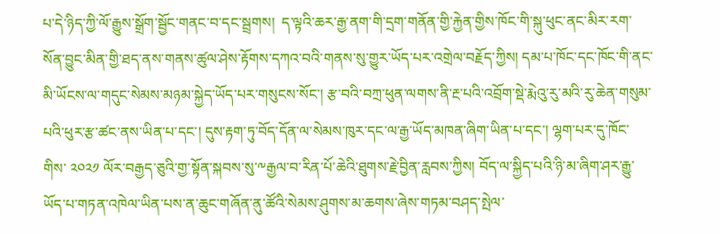པ་དེ་ཉིད་ཀྱི་ལོ་རྒྱུས་སྒྲོག་སྦྱོང་གནང་བ་དང་སྦྲགས།  ད་ལྟའི་ཆར་རྒྱ་ནག་གི་དྲག་གནོན་གྱི་རྐྱེན་གྱིས་ཁོང་གི་སྐུ་ཕུང་ནང་མིར་རག་སོན་བྱུང་མིན་གྱི་ཐད་ནས་གནས་ཚུལ་ཤེས་རྟོགས་དཀའ་བའི་གནས་སུ་གྱུར་ཡོད་པར་འགྲེལ་བརྗོད་ཀྱིས། དམ་པ་ཁོང་དང་ཁོང་གི་ནང་མི་ཡོངས་ལ་གདུང་སེམས་མཉམ་སྐྱེད་ཡོད་པར་གསུངས་སོང་། རྩ་བའི་བཀྲ་ཕུན་ལགས་ནི་རྔ་པའི་འབྲོག་སྡེ་རྨེའུ་རུ་མའི་རུ་ཆེན་གསུམ་པའི་ཕུར་རྩ་ཚང་ནས་ཡིན་པ་དང་། དུས་རྟག་ཏུ་བོད་དོན་ལ་སེམས་ཁུར་དང་ལ་རྒྱ་ཡོད་མཁན་ཞིག་ཡིན་པ་དང་། ལྷག་པར་དུ་ཁོང་གིས་ ༢༠༢༡ ལོར་བརྒྱད་ཅུའི་གྱ་སྟོན་སྐབས་སུ་༸རྒྱལ་བ་རིན་པོ་ཆེའི་ཐུགས་རྗེ་བྱིན་རླབས་ཀྱིས། བོད་ལ་སྐྱིད་པའི་ཉི་མ་ཞིག་ཤར་རྒྱུ་ཡོད་པ་གཏན་འཁེལ་ཡིན་པས་ན་ཆུང་གཞོན་ནུ་ཚོའི་སེམས་ཤུགས་མ་ཆགས་ཞེས་གཏམ་བཤད་སྤེལ་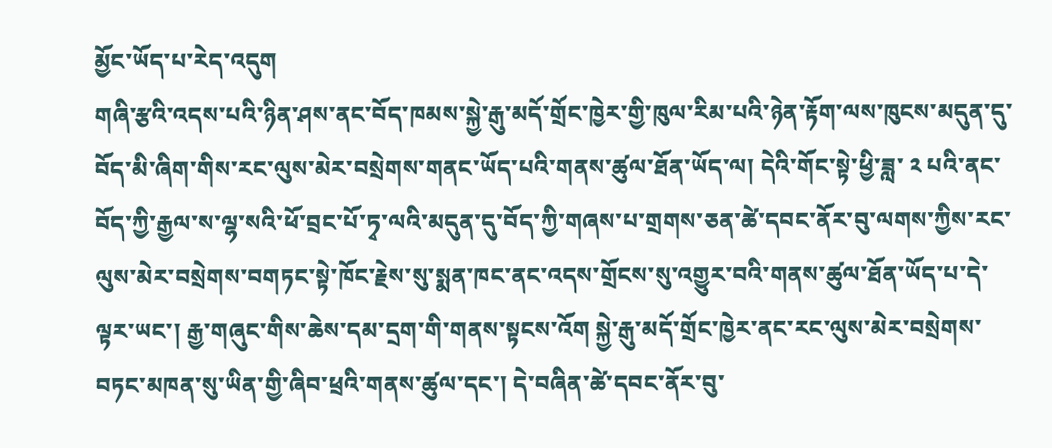མྱོང་ཡོད་པ་རེད་འདུག
གཞི་རྩའི་འདས་པའི་ཉིན་ཤས་ནང་བོད་ཁམས་སྐྱེ་རྒུ་མདོ་གྲོང་ཁྱེར་གྱི་ཁུལ་རིམ་པའི་ཉེན་རྟོག་ལས་ཁུངས་མདུན་དུ་བོད་མི་ཞིག་གིས་རང་ལུས་མེར་བསྲེགས་གནང་ཡོད་པའི་གནས་ཚུལ་ཐོན་ཡོད་ལ། དེའི་གོང་སྟེ་ཕྱི་ཟླ་ ༢ པའི་ནང་བོད་ཀྱི་རྒྱལ་ས་ལྷ་སའི་ཕོ་བྲང་པོ་ཏྭ་ལའི་མདུན་དུ་བོད་ཀྱི་གཞས་པ་གྲགས་ཅན་ཚེ་དབང་ནོར་བུ་ལགས་ཀྱིས་རང་ལུས་མེར་བསྲེགས་བགཏང་སྟེ་ཁོང་རྗེས་སུ་སྨན་ཁང་ནང་འདས་གྲོངས་སུ་འགྱུར་བའི་གནས་ཚུལ་ཐོན་ཡོད་པ་དེ་ལྟར་ཡང་། རྒྱ་གཞུང་གིས་ཆེས་དམ་དྲག་གི་གནས་སྟངས་འོག སྐྱེ་རྒུ་མདོ་གྲོང་ཁྱེར་ནང་རང་ལུས་མེར་བསྲེགས་བཏང་མཁན་སུ་ཡིན་གྱི་ཞིབ་ཕྲའི་གནས་ཚུལ་དང་། དེ་བཞིན་ཚེ་དབང་ནོར་བུ་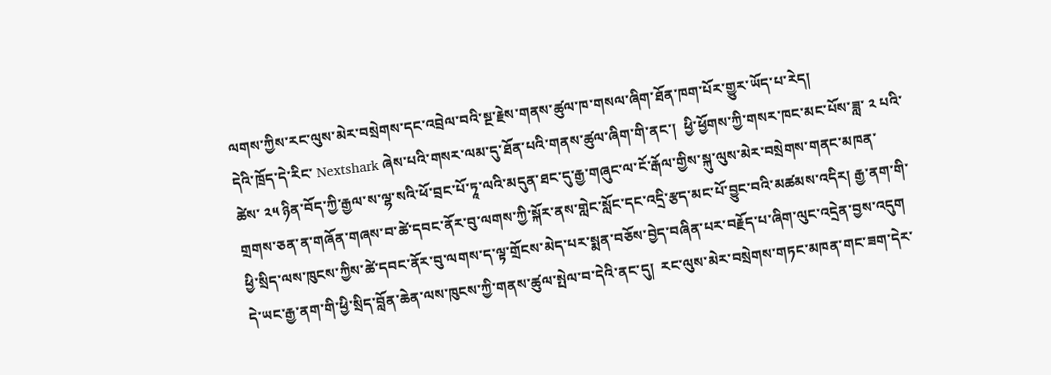ལགས་ཀྱིས་རང་ལུས་མེར་བསྲེགས་དང་འབྲེལ་བའི་སྔ་རྗེས་གནས་ཚུལ་ཁ་གསལ་ཞིག་ཐོན་ཁག་པོར་གྱུར་ཡོད་པ་རེད།
དེའི་ཁྲོད་དེ་རིང་ Nextshark ཞེས་པའི་གསར་ལམ་དུ་ཐོན་པའི་གནས་ཚུལ་ཞིག་གི་ནང་།  ཕྱི་ཕྱོགས་ཀྱི་གསར་ཁང་མང་པོས་ཟླ་ ༢ པའི་ཚེས་ ༢༥ ཉིན་བོད་ཀྱི་རྒྱལ་ས་ལྷ་སའི་ཕོ་བྲང་པོ་ཏཱ་ལའི་མདུན་ཐང་དུ་རྒྱ་གཞུང་ལ་ངོ་རྒོལ་གྱིས་སྐུ་ལུས་མེར་བསྲེགས་གནང་མཁན་གྲགས་ཅན་ན་གཞོན་གཞས་བ་ཚེ་དབང་ནོར་བུ་ལགས་ཀྱི་སྐོར་ནས་གླེང་སློང་དང་འདྲི་རྩད་མང་པོ་བྱུང་བའི་མཚམས་འདིར། རྒྱ་ནག་གི་ཕྱི་སྲིད་ལས་ཁུངས་ཀྱིས་ཚེ་དབང་ནོར་བུ་ལགས་ད་ལྟ་གྲོངས་མེད་པར་སྨན་བཅོས་བྱེད་བཞིན་པར་བརྗོད་པ་ཞིག་ལུང་འདྲེན་བྱས་འདུག
དེ་ཡང་རྒྱ་ནག་གི་ཕྱི་སྲིད་བློན་ཆེན་ལས་ཁུངས་ཀྱི་གནས་ཚུལ་སྤེལ་བ་དེའི་ནང་དུ།  རང་ལུས་མེར་བསྲེགས་གཏང་མཁན་གང་ཟག་དེར་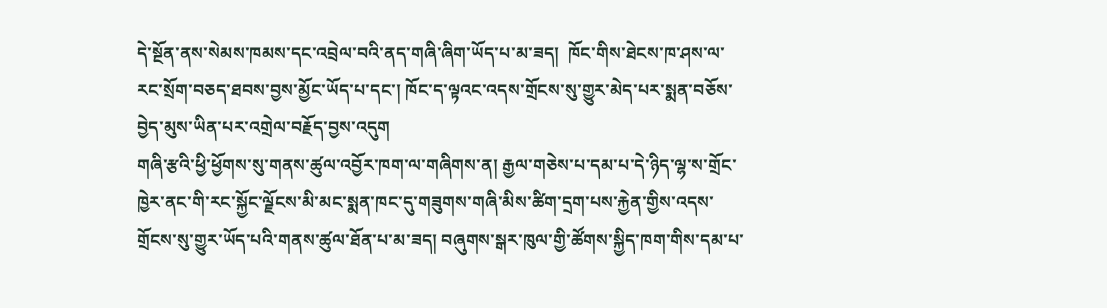དེ་སྔོན་ནས་སེམས་ཁམས་དང་འབྲེལ་བའི་ནད་གཞི་ཞིག་ཡོད་པ་མ་ཟད།  ཁོང་གིས་ཐེངས་ཁ་ཤས་ལ་རང་སྲོག་བཅད་ཐབས་བྱས་མྱོང་ཡོད་པ་དང་། ཁོང་ད་ལྟའང་འདས་གྲོངས་སུ་གྱུར་མེད་པར་སྨན་བཅོས་བྱེད་མུས་ཡིན་པར་འགྲེལ་བརྗོད་བྱས་འདུག
གཞི་རྩའི་ཕྱི་ཕྱོགས་སུ་གནས་ཚུལ་འབྱོར་ཁག་ལ་གཞིགས་ན། རྒྱལ་གཅེས་པ་དམ་པ་དེ་ཉིད་ལྷ་ས་གྲོང་ཁྱེར་ནང་གི་རང་སྐྱོང་ལྗོངས་མི་མང་སྨན་ཁང་དུ་གཟུགས་གཞི་མིས་ཚིག་དྲག་པས་རྐྱེན་གྱིས་འདས་གྲོངས་སུ་གྱུར་ཡོད་པའི་གནས་ཚུལ་ཐོན་པ་མ་ཟད། བཞུགས་སྒར་ཁུལ་གྱི་ཚོགས་སྐྱིད་ཁག་གིས་དམ་པ་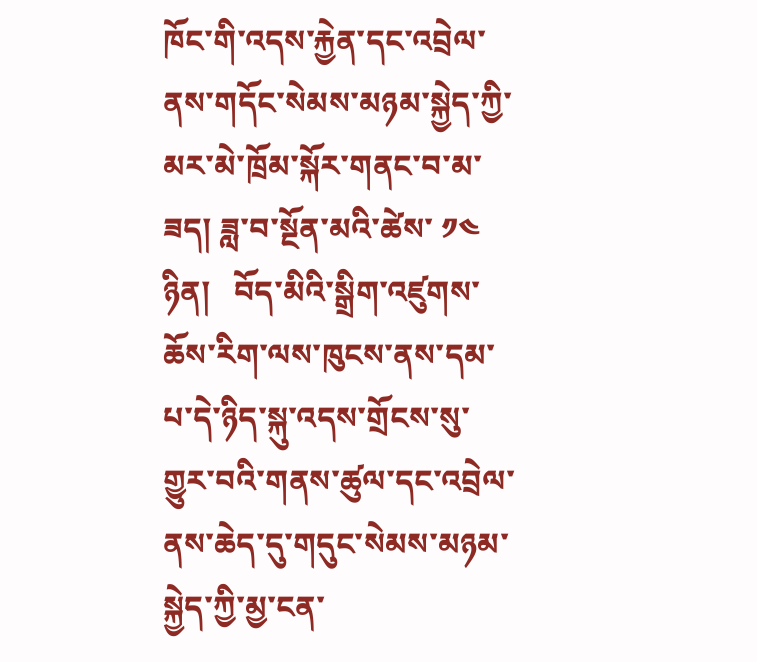ཁོང་གི་འདས་རྐྱེན་དང་འབྲེལ་ནས་གདོང་སེམས་མཉམ་སྐྱེད་ཀྱི་མར་མེ་ཁྲོམ་སྐོར་གནང་བ་མ་ཟད། ཟླ་བ་སྔོན་མའི་ཚེས་ ༡༤ ཉིན།   བོད་མིའི་སྒྲིག་འཛུགས་ཆོས་རིག་ལས་ཁུངས་ནས་དམ་པ་དེ་ཉིད་སྐུ་འདས་གྲོངས་སུ་གྱུར་བའི་གནས་ཚུལ་དང་འབྲེལ་ནས་ཆེད་དུ་གདུང་སེམས་མཉམ་སྐྱེད་ཀྱི་མྱ་ངན་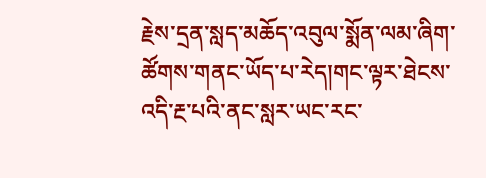རྗེས་དྲན་སླད་མཆོད་འབུལ་སྨོན་ལམ་ཞིག་ཚོགས་གནང་ཡོད་པ་རེད།གང་ལྟར་ཐེངས་འདི་རྔ་པའི་ནང་སླར་ཡང་རང་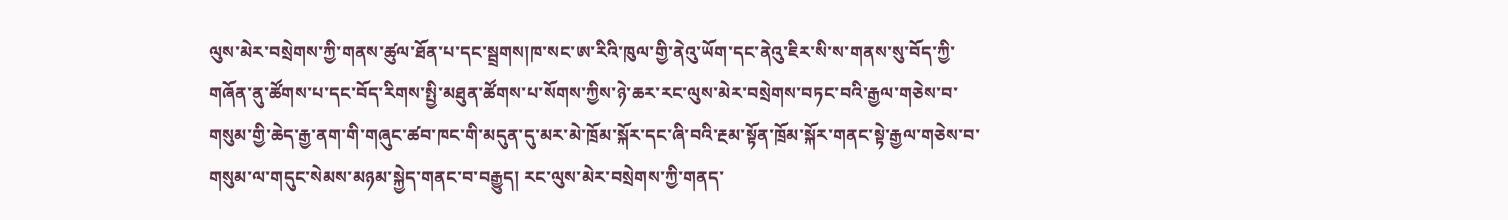ལུས་མེར་བསྲེགས་ཀྱི་གནས་ཚུལ་ཐོན་པ་དང་སྦྲགས།ཁ་སང་ཨ་རིའི་ཁུལ་གྱི་ནེའུ་ཡོག་དང་ནེའུ་ཇིར་སི་ས་གནས་སུ་བོད་ཀྱི་གཞོན་ནུ་ཚོགས་པ་དང་བོད་རིགས་སྤྱི་མཐུན་ཚོགས་པ་སོགས་ཀྱིས་ཉེ་ཆར་རང་ལུས་མེར་བསྲེགས་བཏང་བའི་རྒྱལ་གཅེས་བ་གསུམ་གྱི་ཆེད་རྒྱ་ནག་གི་གཞུང་ཚབ་ཁང་གི་མདུན་དུ་མར་མེ་ཁྲོམ་སྐོར་དང་ཞི་བའི་རྔམ་སྟོན་ཁྲོམ་སྐོར་གནང་སྟེ་རྒྱལ་གཅེས་བ་གསུམ་ལ་གདུང་སེམས་མཉམ་སྐྱེད་གནང་བ་བརྒྱུད། རང་ལུས་མེར་བསྲེགས་ཀྱི་གནད་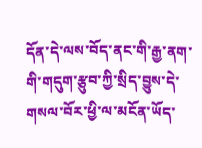དོན་དེ་ལས་བོད་ནང་གི་རྒྱ་ནག་གི་གདུག་རྩུབ་ཀྱི་སྲིད་བྱུས་དེ་གསལ་བོར་ཕྱི་ལ་མངོན་ཡོད་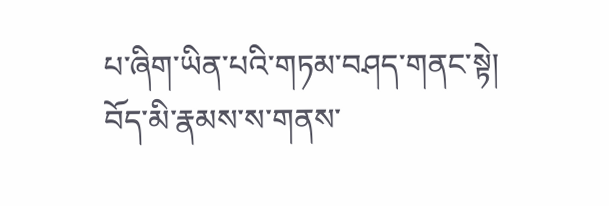པ་ཞིག་ཡིན་པའི་གཏམ་བཤད་གནང་སྟེ། བོད་མི་རྣམས་ས་གནས་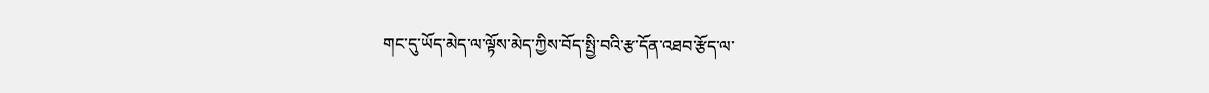གང་དུ་ཡོད་མེད་ལ་ལྟོས་མེད་ཀྱིས་བོད་སྤྱི་བའི་རྩ་དོན་འཐབ་རྩོད་ལ་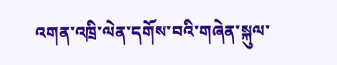འགན་འཁྲི་ལེན་དགོས་བའི་གཞེན་སྐུལ་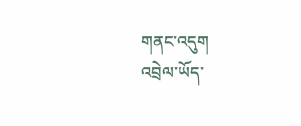གནང་འདུག
འབྲེལ་ཡོད་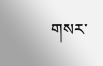གསར་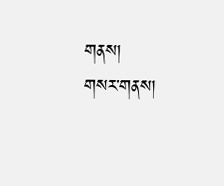གནས།
གསར་གནས།